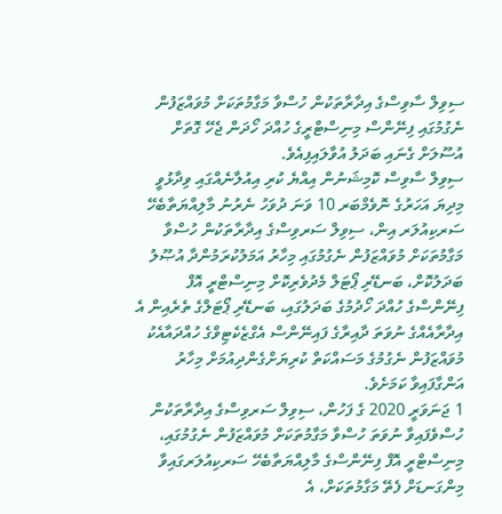ސިވިލް ސާވިސްގެ އިދާރާތަކުން ހުސްވާ މަގާމުތަކަށް މުވައްޒަފުން ނެގުމުގައި ފިނޭންސް މިނިސްޓްރީގެ ހުއްދަ ހޯދަން ޖެހޭ ގޮތަށް އުސޫލަށް ގެނައި ބަދަލު އުވާލައިފިއެވެ.
ސިވިލް ސާވިސް ކޮމިޝަނުން އިއްޔެ ކުރި އިއުލާނެއްގައި ވިދާޅުވީ މިދިޔަ އަހަރުގެ ނޮވެމްބަރ 10 ވަނަ ދުވަހު ނެރުނު މާލިއްޔަތާބެހޭ ސަރކިއުލަރ އިން، ސިވިލް ސަރވިސްގެ އިދާރާތަކުން ހުސްވާ މަގާމުތަކަށް މުވައްޒަފުން ނެގުމުގައި މިހާރު އަމަލުކުރަމުންދާ އުޞޫލު ބަދަލުކޮށް، ބަނޑޭރި ޕޯޓަލް މެދުވެރިކޮށް މިނިސްޓްރީ އޮފް ފިނޭންސްގެ ހުއްދަ ހޯދުމުގެ ބަދަލުގައި، ބަނޑޭރި ޕޯޓަލްގެ ތެރެއިން އެ އިދާރާއެއްގެ ނުވަތަ ދާއިރާގެ ފައިނޭންސް އެގްޒެކެޓިވްގެ ހުއްދައާއެކު މުވައްޒަފުން ނެގުމުގެ މަސައްކަތް ކުރިޔަށްގެންދިއުމަށް މިހާރު އަންގާފައިވާ ކަމަށެވެ.
1 ޖަނަވަރީ 2020 ގެ ފަހުން، ސިވިލް ސަރވިސްގެ އިދާރާތަކުން ހުސްވެފައިވާ ނުވަތަ ހުސްވާ މަގާމުތަކަށް މުވައްޒަފުން ނެގުމުގައި، މިނިސްޓްރީ އޮފް ފިނޭންސްގެ މާލިއްޔަތާބެހޭ ސަރކިއުލަރގައިވާ މިންގަނޑަށް ފެތޭ މަގާމުތަކަށް، އެ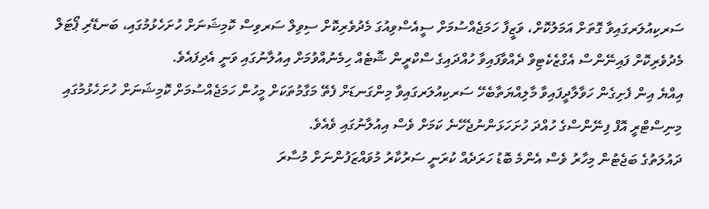ސަރކިއުލަރގައިވާ ގޮތަށް އަމަލުކޮށް، ވަޒީފާ ހަމަޖެއްސުމަށް ސީއެސްވިއުގަ މެދުވެރިކޮށް ސިވިލް ސަރވިސް ކޮމިޝަނަށް ހުށަހެޅުމުގައި، ބަނޑޭރި ޕޯޓަލް މެދުވެރިކޮށް ފައިނޭންސް އެގްޒެކެޓިވް ދެއްވާފައިވާ ހުއްދައިގެ ސްކްރީން ޝޮޓެއް ހިމެނުއްވުމަށް އިއުލާނުގައި ވަނީ އެދިފައެވެ.
އިއްޔެ އިން ފެށިގެން ހަވާލާދީފައިވާ މާލިއްޔަތާބެހޭ ސަރކިއުލަރގައިވާ މިންގަނޑަށް ފެތޭ މަގާމުތަކަށް މީހުން ހަމަޖެއްސުމަށް ކޮމިޝަނަށް ހުށަހެޅުމުގައި މިނިސްޓްރީ އޮފް ފިނޭންސްގެ ހުއްދަ ހުށަހަޅަންނުޖެހޭނެ ކަމަށް ވެސް އިއުލާނުގައި ވެއެވެ.
ދައުލަތުގެ ބަޖެޓުން މިހާރު ވެސް އެންމެ ބޮޑު ހަރަދެއް ކުރަނީ ސަރުކާރު މުވައްޒަފުންނަށް މުސާރަ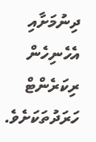ދިނުމަށާއި އެހެނިހެން ރިކަރެންޓް ހަރަދުތަކަށެވެ.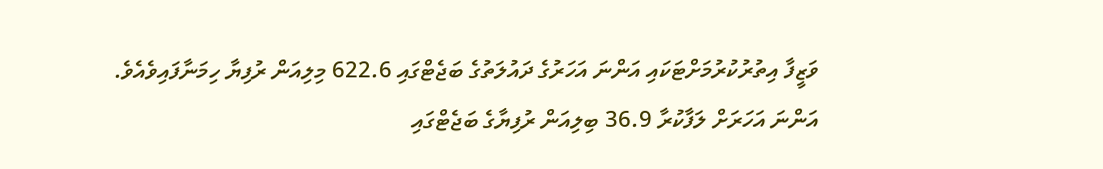ވަޒީފާ އިތުރުކުރުމަށްޓަކައި އަންނަ އަހަރުގެ ދައުލަތުގެ ބަޖެޓްގައި 622.6 މިލިއަން ރުފިޔާ ހިމަނާފައިވެއެވެ.
އަންނަ އަހަރަށް ލަފާކުރާ 36.9 ބިލިއަން ރުފިޔާގެ ބަޖެޓްގައި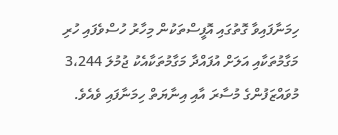ހިމަނާފައިވާ ގޮތުގައި އޮފީސްތަކުން މިހާރު ހުސްވެފައި ހުރި މަގާމުތަކާއި އަލަށް އުފައްދާ މަގާމުތަކާއެކު ޖުމުލަ 3،244 މުވައްޒަފުންގެ މުސާރަ އާއި އިނާޔަތް ހިމަނާފައި ވެއެވެ.